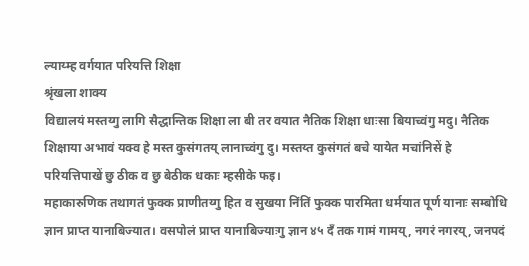ल्याय्म्ह वर्गयात परियत्ति शिक्षा
श्रृंखला शाक्य
विद्यालयं मस्तय्गु लागि सैद्धान्तिक शिक्षा ला बी तर वयात नैतिक शिक्षा धाःसा बियाच्वंगु मदु। नैतिक शिक्षाया अभावं यक्व हे मस्त कुसंगतय् लानाच्वंगु दु। मस्तय्त कुसंगतं बचे यायेत मचांनिसें हे परियत्तिपाखें छु ठीक व छु बेठीक धकाः म्हसीके फइ।
महाकारुणिक तथागतं फुक्क प्राणीतय्गु हित व सुखया निंतिं फुक्क पारमिता धर्मयात पूर्ण यानाः सम्बोधि ज्ञान प्राप्त यानाबिज्यात। वसपोलं प्राप्त यानाबिज्याःगु ज्ञान ४५ दँ तक गामं गामय्, नगरं नगरय्, जनपदं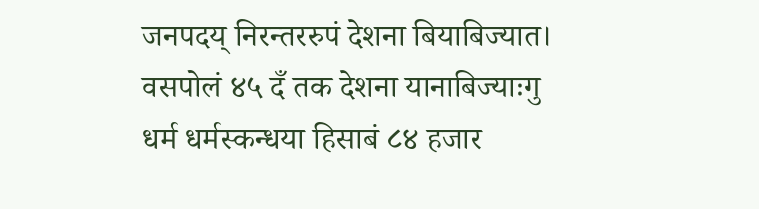जनपदय् निरन्तररुपं देशना बियाबिज्यात।
वसपोलं ४५ दँ तक देशना यानाबिज्याःगु धर्म धर्मस्कन्धया हिसाबं ८४ हजार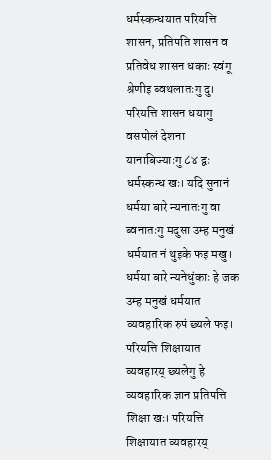धर्मस्कन्धयात परियत्ति शासन, प्रतिपति शासन व प्रतिवेध शासन धकाः स्वंगू श्रेणीइ ब्वथलातःगु दु।
परियत्ति शासन धयागु वसपोलं देशना यानाबिज्याःगु ८४ द्वः धर्मस्कन्ध खः। यदि सुनानं धर्मया बारे न्यनातःगु वा ब्वनातःगु मदुसा उम्ह मनुखं धर्मयात नं थुइके फइ मखु। धर्मया बारे न्यनेधुंकाः हे जक उम्ह मनुखं धर्मयात व्यवहारिक रुपं छ्यले फइ। परियत्ति शिक्षायात व्यवहारय् छ्यलेगु हे व्यवहारिक ज्ञान प्रतिपत्ति शिक्षा खः। परियत्ति शिक्षायात व्यवहारय्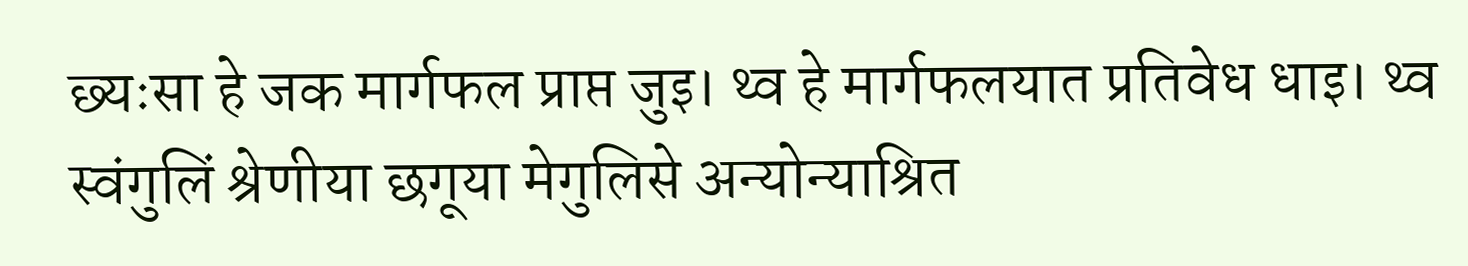छ्यःसा हे जक मार्गफल प्राप्त जुइ। थ्व हे मार्गफलयात प्रतिवेध धाइ। थ्व स्वंगुलिं श्रेणीया छगूया मेगुलिसे अन्योन्याश्रित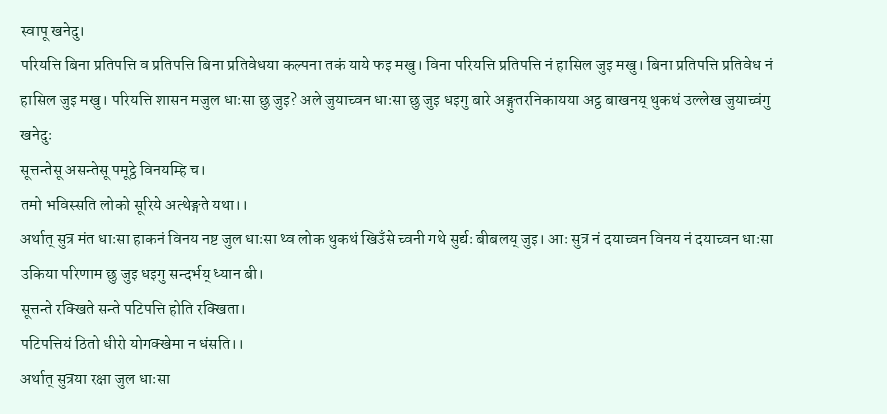स्वापू खनेदु।
परियत्ति बिना प्रतिपत्ति व प्रतिपत्ति बिना प्रतिवेधया कल्पना तकं याये फइ मखु। विना परियत्ति प्रतिपत्ति नं हासिल जुइ मखु। बिना प्रतिपत्ति प्रतिवेध नं हासिल जुइ मखु। परियत्ति शासन मजुल धाःसा छु जुइ? अले जुयाच्वन धाःसा छु जुइ धइगु बारे अङ्गुतरनिकायया अट्ठ बाखनय् थुकथं उल्लेख जुयाच्वंगु खनेदुः
सूत्तन्तेसू असन्तेसू पमूट्ठे विनयम्हि च।
तमो भविस्सति लोको सूरिये अत्थेङ्गते यथा।।
अर्थात् सुत्र मंत धाःसा हाकनं विनय नष्ट जुल धाःसा थ्व लोक थुकथं खिउँसे च्वनी गथे सुर्द्यः बीबलय् जुइ। आः सुत्र नं दयाच्वन विनय नं दयाच्वन धाःसा उकिया परिणाम छु जुइ धइगु सन्दर्भय् ध्यान बी।
सूत्तन्ते रक्खिते सन्ते पटिपत्ति होति रक्खिता।
पटिपत्तियं ठितो धीरो योगक्खेमा न धंसति।।
अर्थात् सुत्रया रक्षा जुल धाःसा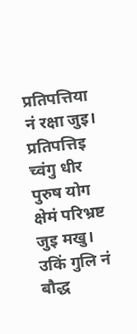प्रतिपत्तिया नं रक्षा जुइ। प्रतिपत्तिइ च्वंगु धीर पुरुष योग क्षेमं परिभ्रष्ट जुइ मखु। उकिं गुलि नं बौद्ध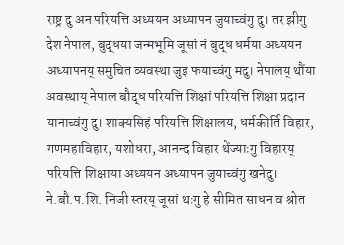राष्ट्र दु अन परियत्ति अध्ययन अध्यापन जुयाच्वंगु दु। तर झीगु देश नेपाल, बुद्धया जन्मभूमि जूसां नं बुद्ध धर्मया अध्ययन अध्यापनय् समुचित व्यवस्था जुइ फयाच्वंगु मदु। नेपालय् थौंया अवस्थाय् नेपाल बौद्ध परियत्ति शिक्षां परियत्ति शिक्षा प्रदान यानाच्वंगु दु। शाक्यसिहं परियत्ति शिक्षालय, धर्मकीर्ति विहार, गणमहाविहार, यशोधरा, आनन्द विहार थेंज्याःगु विहारय् परियत्ति शिक्षाया अध्ययन अध्यापन जुयाच्वंगु खनेदु। ने.बौ.प.शि. निजी स्तरय् जूसां थःगु हे सीमित साधन व श्रोत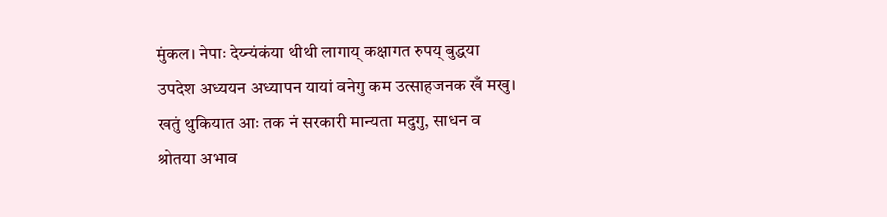मुंकल। नेपाः देय्न्यंकंया थीथी लागाय् कक्षागत रुपय् बुद्धया उपदेश अध्ययन अध्यापन यायां वनेगु कम उत्साहजनक खँ मखु। खतुं थुकियात आः तक नं सरकारी मान्यता मदुगु, साधन व श्रोतया अभाव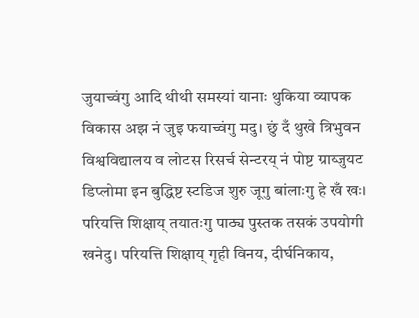जुयाच्वंगु आदि थीथी समस्यां यानाः थुकिया व्यापक विकास अझ नं जुइ फयाच्वंगु मदु। छुं दँ थुखे त्रिभुवन विश्वविद्यालय व लोटस रिसर्च सेन्टरय् नं पोष्ट ग्राय्जुयट डिप्लोमा इन बुद्धिष्ट स्टडिज शुरु जूगु बांलाःगु हे खँ खः।
परियत्ति शिक्षाय् तयातःगु पाठ्य पुस्तक तसकं उपयोगी खनेदु। परियत्ति शिक्षाय् गृही विनय, दीर्घनिकाय,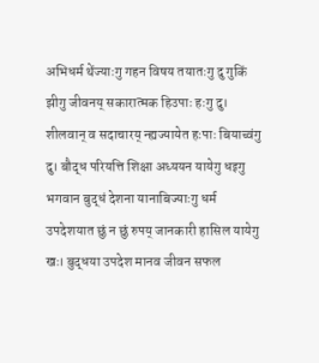अभिधर्म थेंज्याःगु गहन विषय तयातःगु दु गुकिं झीगु जीवनय् सकारात्मक हिउपाः हःगु दु। शीलवान् व सदाचारय् न्ह्यज्यायेत हःपाः बियाच्वंगु दु। बौद्ध परियत्ति शिक्षा अध्ययन यायेगु धइगु भगवान बुद्धं देशना यानाबिज्याःगु धर्म उपदेशयात छुं न छुं रुपय् जानकारी हासिल यायेगु खः। बुद्धया उपदेश मानव जीवन सफल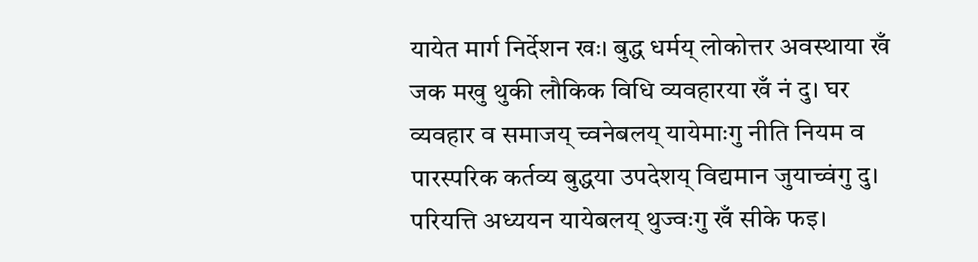यायेत मार्ग निर्देशन खः। बुद्ध धर्मय् लोकोत्तर अवस्थाया खँ जक मखु थुकी लौकिक विधि व्यवहारया खँ नं दु। घर व्यवहार व समाजय् च्वनेबलय् यायेमाःगु नीति नियम व पारस्परिक कर्तव्य बुद्धया उपदेशय् विद्यमान जुयाच्वंगु दु। परियत्ति अध्ययन यायेबलय् थुज्वःगु खँ सीके फइ।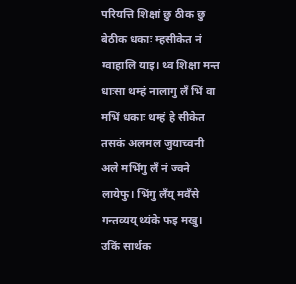परियत्ति शिक्षां छु ठीक छु बेठीक धकाः म्हसीकेत नं ग्वाहालि याइ। थ्व शिक्षा मन्त धाःसा थम्हं नालागु लँ भिं वा मभिं धकाः थम्हं हे सीकेत तसकं अलमल जुयाच्वनी अले मभिंगु लँ नं ज्वने लायेफु। भिंगु लँय् मवँसे गन्तव्यय् थ्यंके फइ मखु। उकिं सार्थक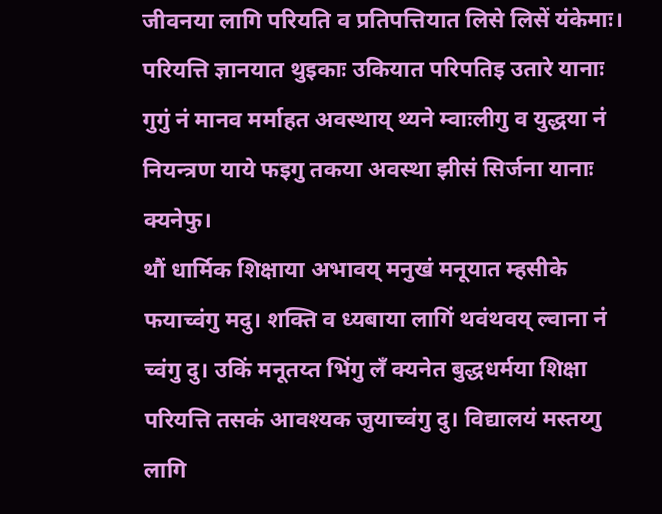जीवनया लागि परियति व प्रतिपत्तियात लिसे लिसें यंकेमाः। परियत्ति ज्ञानयात थुइकाः उकियात परिपतिइ उतारे यानाः गुगुं नं मानव मर्माहत अवस्थाय् थ्यने म्वाःलीगु व युद्धया नं नियन्त्रण याये फइगु तकया अवस्था झीसं सिर्जना यानाः क्यनेफु।
थौं धार्मिक शिक्षाया अभावय् मनुखं मनूयात म्हसीके फयाच्वंगु मदु। शक्ति व ध्यबाया लागिं थवंथवय् ल्वाना नं च्वंगु दु। उकिं मनूतय्त भिंगु लँ क्यनेत बुद्धधर्मया शिक्षा परियत्ति तसकं आवश्यक जुयाच्वंगु दु। विद्यालयं मस्तय्गु लागि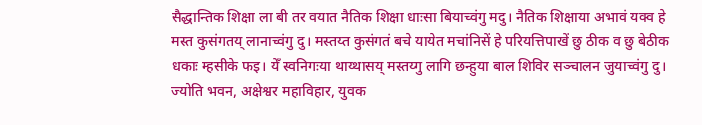सैद्धान्तिक शिक्षा ला बी तर वयात नैतिक शिक्षा धाःसा बियाच्वंगु मदु। नैतिक शिक्षाया अभावं यक्व हे मस्त कुसंगतय् लानाच्वंगु दु। मस्तय्त कुसंगतं बचे यायेत मचांनिसें हे परियत्तिपाखें छु ठीक व छु बेठीक धकाः म्हसीके फइ। येँ स्वनिगःया थाय्थासय् मस्तय्गु लागि छन्हुया बाल शिविर सञ्चालन जुयाच्वंगु दु। ज्योति भवन, अक्षेश्वर महाविहार, युवक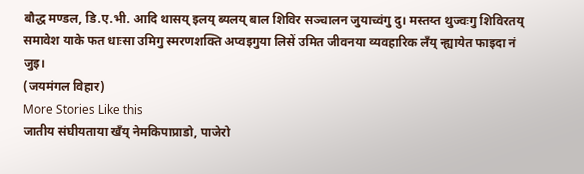बौद्ध मण्डल, डि.ए.भी. आदि थासय् इलय् ब्यलय् बाल शिविर सञ्चालन जुयाच्वंगु दु। मस्तय्त थुज्वःगु शिविरतय् समावेश याके फत धाःसा उमिगु स्मरणशक्ति अप्वइगुया लिसें उमित जीवनया व्यवहारिक लँय् न्ह्यायेत फाइदा नं जुइ।
(जयमंगल विहार)
More Stories Like this
जातीय संघीयताया खँय् नेमकिपाप्राडो, पाजेरो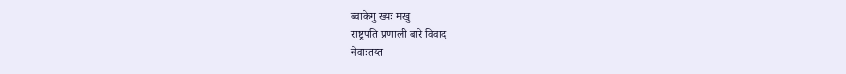ब्वाकेगु ख्यः मखु
राष्ट्रपति प्रणाली बारे विवाद
नेवाःतय्त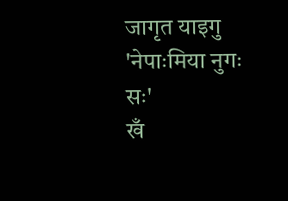जागृत याइगु 'नेपाःमिया नुगः सः'
खँ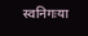स्वनिगःया